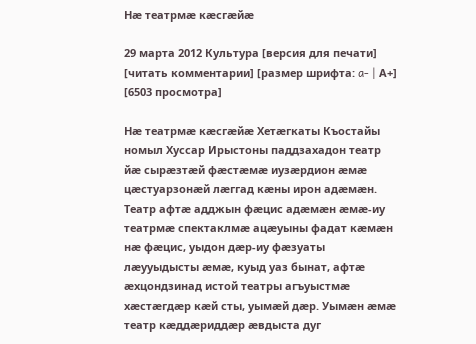Нæ театрмæ кæсгæйæ

29 марта 2012 Культура [версия для печати] [читать комментарии] [размер шрифта: a- | А+] [6503 просмотра]

Нæ театрмæ кæсгæйæ Хетæгкаты Къостайы номыл Хуссар Ирыстоны паддзахадон театр йæ сырæзтæй фæстæмæ иузæрдион æмæ цæстуарзонæй лæггад кæны ирон адæмæн. Театр афтæ адджын фæцис адæмæн æмæ-иу театрмæ спектаклмæ ацæуыны фадат кæмæн нæ фæцис, уыдон дæр-иу фæзуаты лæууыдысты æмæ, куыд уаз бынат, афтæ æхцондзинад истой театры агъуыстмæ хæстæгдæр кæй сты, уымæй дæр. Уымæн æмæ театр кæддæриддæр æвдыста дуг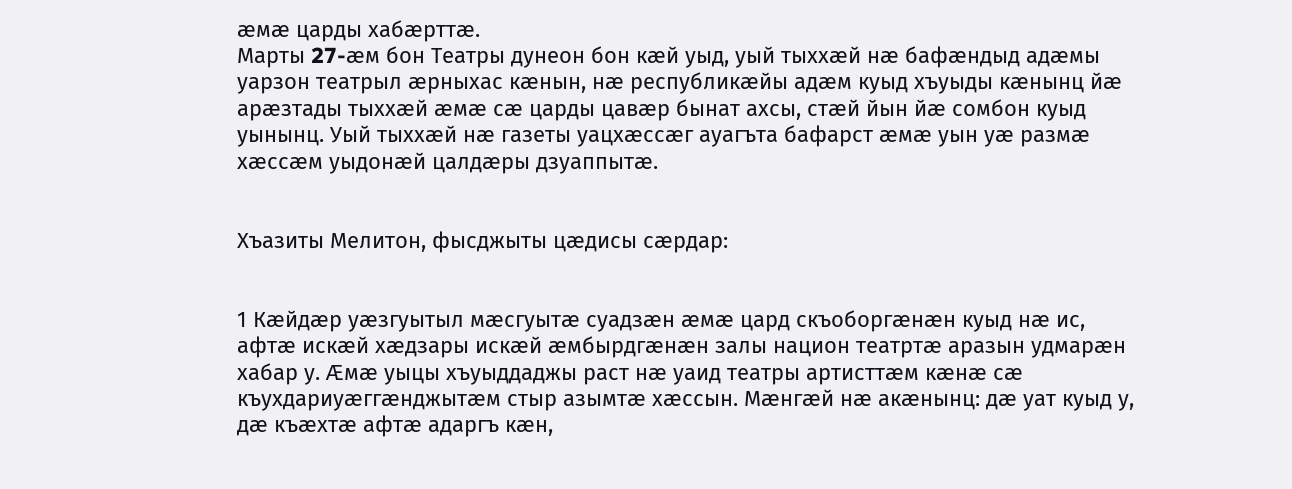æмæ царды хабæрттæ.
Марты 27-æм бон Театры дунеон бон кæй уыд, уый тыххæй нæ бафæндыд адæмы уарзон театрыл æрныхас кæнын, нæ республикæйы адæм куыд хъуыды кæнынц йæ арæзтады тыххæй æмæ сæ царды цавæр бынат ахсы, стæй йын йæ сомбон куыд уынынц. Уый тыххæй нæ газеты уацхæссæг ауагъта бафарст æмæ уын уæ размæ хæссæм уыдонæй цалдæры дзуаппытæ.


Хъазиты Мелитон, фысджыты цæдисы сæрдар:


1 Кæйдæр уæзгуытыл мæсгуытæ суадзæн æмæ цард скъоборгæнæн куыд нæ ис, афтæ искæй хæдзары искæй æмбырдгæнæн залы национ театртæ аразын удмарæн хабар у. Æмæ уыцы хъуыддаджы раст нæ уаид театры артисттæм кæнæ сæ къухдариуæггæнджытæм стыр азымтæ хæссын. Мæнгæй нæ акæнынц: дæ уат куыд у, дæ къæхтæ афтæ адаргъ кæн,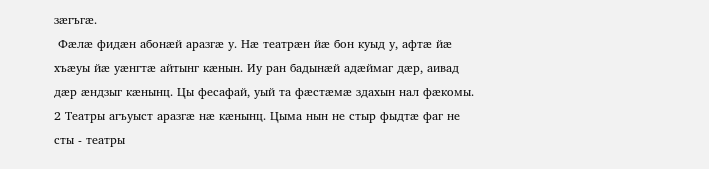зæгъгæ.
 Фæлæ фидæн абонæй аразгæ у. Нæ театрæн йæ бон куыд у, афтæ йæ хъæуы йæ уæнгтæ айтынг кæнын. Иу ран бадынæй адæймаг дæр, аивад дæр æндзыг кæнынц. Цы фесафай, уый та фæстæмæ здахын нал фæкомы.
2 Театры агъуыст аразгæ нæ кæнынц. Цыма нын не стыр фыдтæ фаг не сты - театры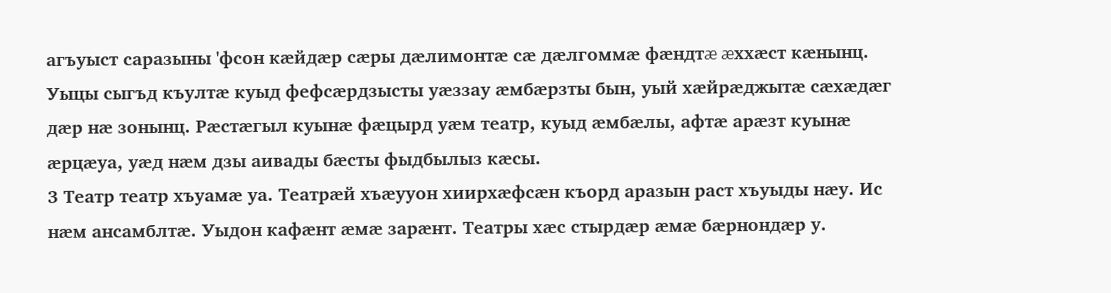агъуыст саразыны 'фсон кæйдæр сæры дæлимонтæ сæ дæлгоммæ фæндтæ æххæст кæнынц. Уыцы сыгъд къултæ куыд фефсæрдзысты уæззау æмбæрзты бын, уый хæйрæджытæ сæхæдæг дæр нæ зонынц. Рæстæгыл куынæ фæцырд уæм театр, куыд æмбæлы, афтæ арæзт куынæ æрцæуа, уæд нæм дзы аивады бæсты фыдбылыз кæсы.
3 Театр театр хъуамæ уа. Театрæй хъæууон хиирхæфсæн къорд аразын раст хъуыды нæу. Ис нæм ансамблтæ. Уыдон кафæнт æмæ зарæнт. Театры хæс стырдæр æмæ бæрнондæр у.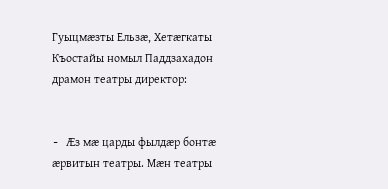Гуыцмæзты Ельзæ, Хетæгкаты Къостайы номыл Паддзахадон драмон театры директор:


- Æз мæ царды фылдæр бонтæ æрвитын театры. Мæн театры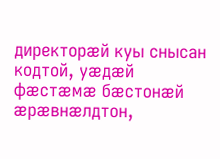директорæй куы снысан кодтой, уæдæй фæстæмæ бæстонæй æрæвнæлдтон,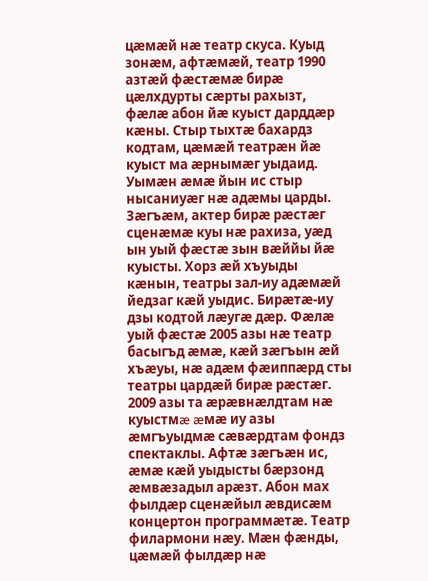цæмæй нæ театр скуса. Куыд зонæм, афтæмæй, театр 1990 азтæй фæстæмæ бирæ цæлхдурты сæрты рахызт, фæлæ абон йæ куыст дарддæр кæны. Стыр тыхтæ бахардз кодтам, цæмæй театрæн йæ куыст ма æрнымæг уыдаид. Уымæн æмæ йын ис стыр нысаниуæг нæ адæмы царды. Зæгъæм, актер бирæ рæстæг сценæмæ куы нæ рахиза, уæд ын уый фæстæ зын вæййы йæ куысты. Хорз æй хъуыды кæнын, театры зал-иу адæмæй йедзаг кæй уыдис. Бирæтæ-иу дзы кодтой лæугæ дæр. Фæлæ уый фæстæ 2005 азы нæ театр басыгъд æмæ, кæй зæгъын æй хъæуы, нæ адæм фæиппæрд сты театры цардæй бирæ рæстæг. 2009 азы та æрæвнæлдтам нæ куыстмæ æмæ иу азы æмгъуыдмæ сæвæрдтам фондз спектаклы. Афтæ зæгъæн ис, æмæ кæй уыдысты бæрзонд æмвæзадыл арæзт. Абон мах фылдæр сценæйыл æвдисæм концертон программæтæ. Театр филармони нæу. Мæн фæнды, цæмæй фылдæр нæ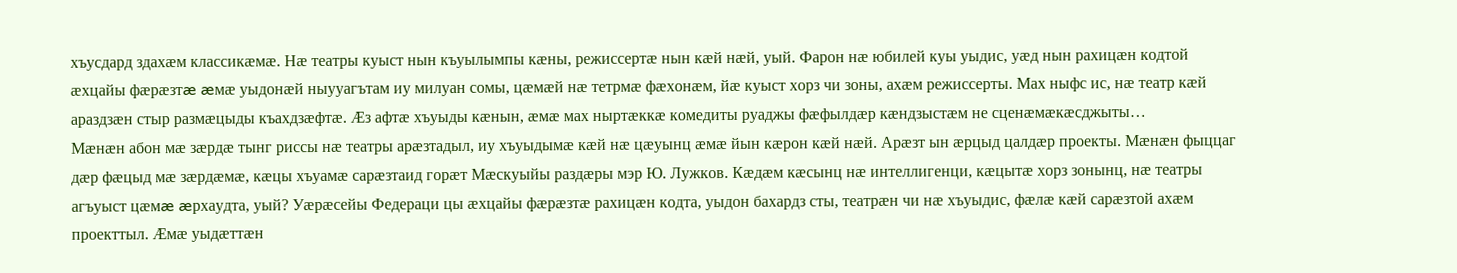хъусдард здахæм классикæмæ. Нæ театры куыст нын къуылымпы кæны, режиссертæ нын кæй нæй, уый. Фарон нæ юбилей куы уыдис, уæд нын рахицæн кодтой æхцайы фæрæзтæ æмæ уыдонæй ныууагътам иу милуан сомы, цæмæй нæ тетрмæ фæхонæм, йæ куыст хорз чи зоны, ахæм режиссерты. Мах ныфс ис, нæ театр кæй араздзæн стыр размæцыды къахдзæфтæ. Æз афтæ хъуыды кæнын, æмæ мах ныртæккæ комедиты руаджы фæфылдæр кæндзыстæм не сценæмæкæсджыты…
Мæнæн абон мæ зæрдæ тынг риссы нæ театры арæзтадыл, иу хъуыдымæ кæй нæ цæуынц æмæ йын кæрон кæй нæй. Арæзт ын æрцыд цалдæр проекты. Мæнæн фыццаг дæр фæцыд мæ зæрдæмæ, кæцы хъуамæ сарæзтаид горæт Мæскуыйы раздæры мэр Ю. Лужков. Кæдæм кæсынц нæ интеллигенци, кæцытæ хорз зонынц, нæ театры агъуыст цæмæ æрхаудта, уый? Уæрæсейы Федераци цы æхцайы фæрæзтæ рахицæн кодта, уыдон бахардз сты, театрæн чи нæ хъуыдис, фæлæ кæй сарæзтой ахæм проекттыл. Æмæ уыдæттæн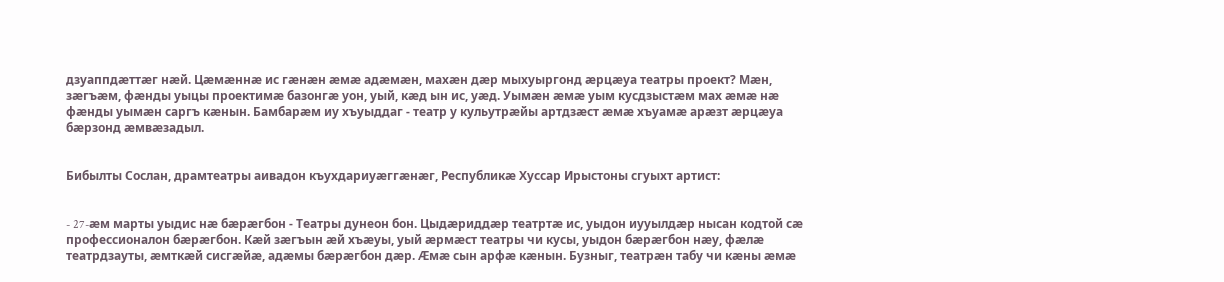дзуаппдæттæг нæй. Цæмæннæ ис гæнæн æмæ адæмæн, махæн дæр мыхуыргонд æрцæуа театры проект? Мæн, зæгъæм, фæнды уыцы проектимæ базонгæ уон, уый, кæд ын ис, уæд. Уымæн æмæ уым кусдзыстæм мах æмæ нæ фæнды уымæн саргъ кæнын. Бамбарæм иу хъуыддаг - театр у кульутрæйы артдзæст æмæ хъуамæ арæзт æрцæуа бæрзонд æмвæзадыл.


Бибылты Сослан, драмтеатры аивадон къухдариуæггæнæг, Республикæ Хуссар Ирыстоны сгуыхт артист:


- 27-æм марты уыдис нæ бæрæгбон - Театры дунеон бон. Цыдæриддæр театртæ ис, уыдон иууылдæр нысан кодтой сæ профессионалон бæрæгбон. Кæй зæгъын æй хъæуы, уый æрмæст театры чи кусы, уыдон бæрæгбон нæу, фæлæ театрдзауты, æмткæй сисгæйæ, адæмы бæрæгбон дæр. Æмæ сын арфæ кæнын. Бузныг, театрæн табу чи кæны æмæ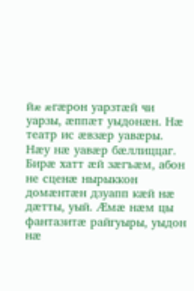йæ æгæрон уарзтæй чи уарзы, æппæт уыдонæн. Нæ театр ис æвзæр уавæры. Нæу нæ уавæр бæллиццаг. Бирæ хатт æй зæгъæм, абон не сценæ нырыккон домæнтæн дзуапп кæй нæ дæтты, уый. Æмæ нæм цы фантазитæ райгуыры, уыдон нæ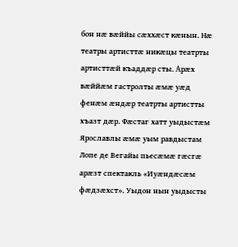бон нæ вæййы сæххæст кæнын. Нæ театры артисттæ никæцы театрты артисттæй къаддæр сты. Арæх вæййæм гастролты æмæ уæд фенæм æндæр театрты артистты хъазт дæр. Фæстаг хатт уыдыстæм Ярославлы æмæ уым равдыстам Лопе де Вегайы пьесæмæ гæсгæ арæзт спектакль «Иуæндæсæм фæдзæхст». Уыдон нын уыдысты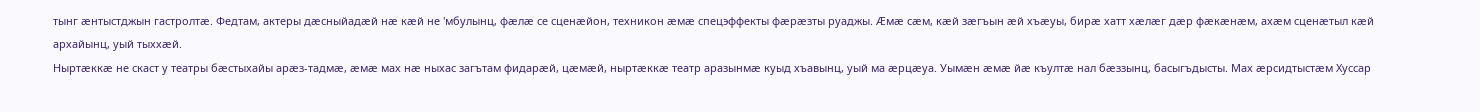тынг æнтыстджын гастролтæ. Федтам, актеры дæсныйадæй нæ кæй не 'мбулынц, фæлæ се сценæйон, техникон æмæ спецэффекты фæрæзты руаджы. Æмæ сæм, кæй зæгъын æй хъæуы, бирæ хатт хæлæг дæр фæкæнæм, ахæм сценæтыл кæй архайынц, уый тыххæй.
Ныртæккæ не скаст у театры бæстыхайы арæз-тадмæ, æмæ мах нæ ныхас загътам фидарæй, цæмæй, ныртæккæ театр аразынмæ куыд хъавынц, уый ма æрцæуа. Уымæн æмæ йæ къултæ нал бæззынц, басыгъдысты. Мах æрсидтыстæм Хуссар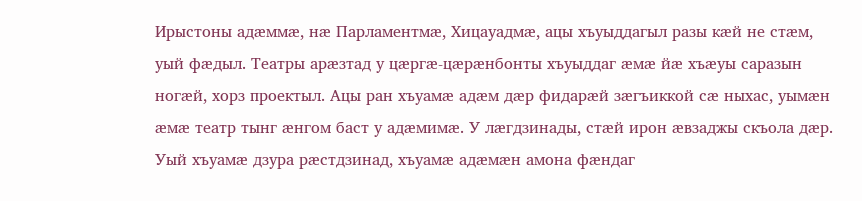Ирыстоны адæммæ, нæ Парламентмæ, Хицауадмæ, ацы хъуыддагыл разы кæй не стæм, уый фæдыл. Театры арæзтад у цæргæ-цæрæнбонты хъуыддаг æмæ йæ хъæуы саразын ногæй, хорз проектыл. Ацы ран хъуамæ адæм дæр фидарæй зæгъиккой сæ ныхас, уымæн æмæ театр тынг æнгом баст у адæмимæ. У лæгдзинады, стæй ирон æвзаджы скъола дæр. Уый хъуамæ дзура рæстдзинад, хъуамæ адæмæн амона фæндаг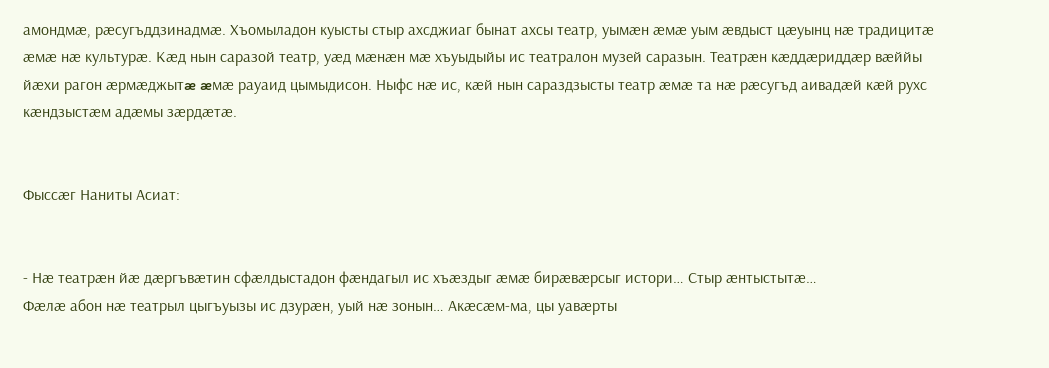амондмæ, рæсугъддзинадмæ. Хъомыладон куысты стыр ахсджиаг бынат ахсы театр, уымæн æмæ уым æвдыст цæуынц нæ традицитæ æмæ нæ культурæ. Кæд нын саразой театр, уæд мæнæн мæ хъуыдыйы ис театралон музей саразын. Театрæн кæддæриддæр вæййы йæхи рагон æрмæджытæ æмæ рауаид цымыдисон. Ныфс нæ ис, кæй нын сараздзысты театр æмæ та нæ рæсугъд аивадæй кæй рухс кæндзыстæм адæмы зæрдæтæ.


Фыссæг Наниты Асиат:


- Нæ театрæн йæ дæргъвæтин сфæлдыстадон фæндагыл ис хъæздыг æмæ бирæвæрсыг истори… Стыр æнтыстытæ…
Фæлæ абон нæ театрыл цыгъуызы ис дзурæн, уый нæ зонын… Акæсæм-ма, цы уавæрты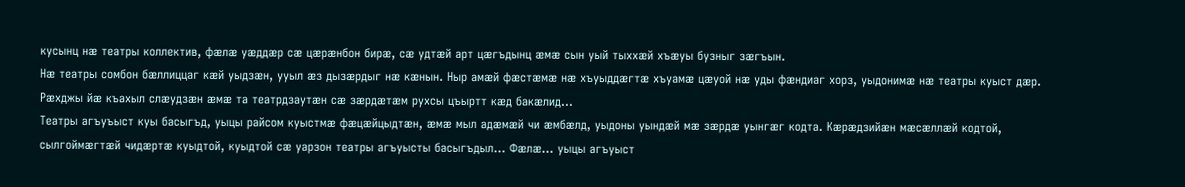кусынц нæ театры коллектив, фæлæ уæддæр сæ цæрæнбон бирæ, сæ удтæй арт цæгъдынц æмæ сын уый тыххæй хъæуы бузныг зæгъын.
Нæ театры сомбон бæллиццаг кæй уыдзæн, ууыл æз дызæрдыг нæ кæнын. Ныр амæй фæстæмæ нæ хъуыддæгтæ хъуамæ цæуой нæ уды фæндиаг хорз, уыдонимæ нæ театры куыст дæр. Рæхджы йæ къахыл слæудзæн æмæ та театрдзаутæн сæ зæрдæтæм рухсы цъыртт кæд бакæлид…
Театры агъуъыст куы басыгъд, уыцы райсом куыстмæ фæцæйцыдтæн, æмæ мыл адæмæй чи æмбæлд, уыдоны уындæй мæ зæрдæ уынгæг кодта. Кæрæдзийæн мæсæллæй кодтой, сылгоймæгтæй чидæртæ куыдтой, куыдтой сæ уарзон театры агъуысты басыгъдыл... Фæлæ... уыцы агъуыст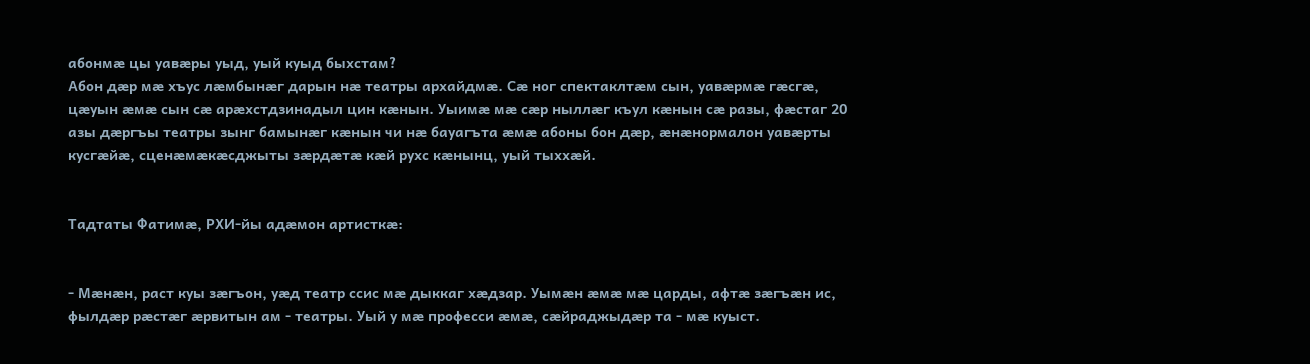абонмæ цы уавæры уыд, уый куыд быхстам?
Абон дæр мæ хъус лæмбынæг дарын нæ театры архайдмæ. Сæ ног спектаклтæм сын, уавæрмæ гæсгæ, цæуын æмæ сын сæ арæхстдзинадыл цин кæнын. Уыимæ мæ сæр ныллæг къул кæнын сæ разы, фæстаг 20 азы дæргъы театры зынг бамынæг кæнын чи нæ бауагъта æмæ абоны бон дæр, æнæнормалон уавæрты кусгæйæ, сценæмæкæсджыты зæрдæтæ кæй рухс кæнынц, уый тыххæй.


Тадтаты Фатимæ, РХИ-йы адæмон артисткæ:


- Мæнæн, раст куы зæгъон, уæд театр ссис мæ дыккаг хæдзар. Уымæн æмæ мæ царды, афтæ зæгъæн ис, фылдæр рæстæг æрвитын ам - театры. Уый у мæ професси æмæ, сæйраджыдæр та - мæ куыст.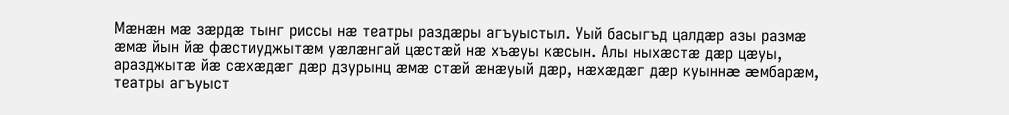Мæнæн мæ зæрдæ тынг риссы нæ театры раздæры агъуыстыл. Уый басыгъд цалдæр азы размæ æмæ йын йæ фæстиуджытæм уæлæнгай цæстæй нæ хъæуы кæсын. Алы ныхæстæ дæр цæуы, аразджытæ йæ сæхæдæг дæр дзурынц æмæ стæй æнæуый дæр, нæхæдæг дæр куыннæ æмбарæм, театры агъуыст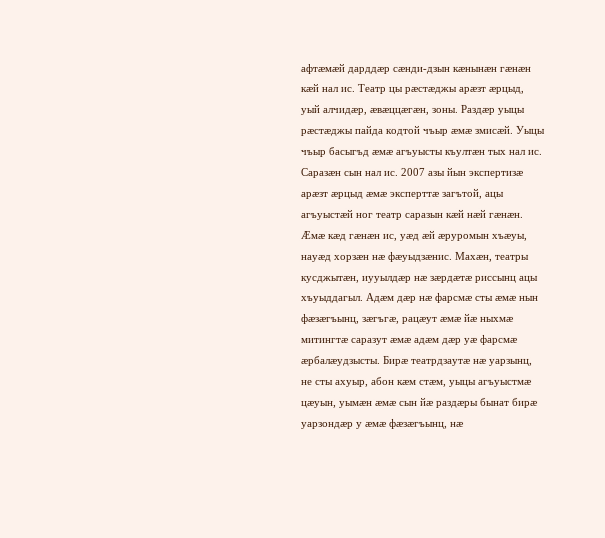афтæмæй дарддæр сæнди-дзын кæнынæн гæнæн кæй нал ис. Театр цы рæстæджы арæзт æрцыд, уый алчидæр, æвæццæгæн, зоны. Раздæр уыцы рæстæджы пайда кодтой чъыр æмæ змисæй. Уыцы чъыр басыгъд æмæ агъуысты къултæн тых нал ис. Саразæн сын нал ис. 2007 азы йын экспертизæ арæзт æрцыд æмæ эксперттæ загътой, ацы агъуыстæй ног театр саразын кæй нæй гæнæн. Æмæ кæд гæнæн ис, уæд æй æруромын хъæуы, науæд хорзæн нæ фæуыдзæнис. Махæн, театры кусджытæн, иууылдæр нæ зæрдæтæ риссынц ацы хъуыддагыл. Адæм дæр нæ фарсмæ сты æмæ нын фæзæгъынц, зæгъгæ, рацæут æмæ йæ ныхмæ митингтæ саразут æмæ адæм дæр уæ фарсмæ æрбалæудзысты. Бирæ театрдзаутæ нæ уарзынц, не сты ахуыр, абон кæм стæм, уыцы агъуыстмæ цæуын, уымæн æмæ сын йæ раздæры бынат бирæ уарзондæр у æмæ фæзæгъынц, нæ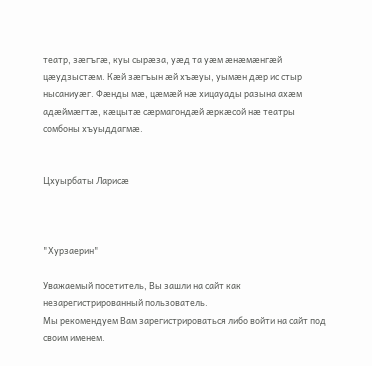театр, зæгъгæ, куы сырæза, уæд та уæм æнæмæнгæй цæудзыстæм. Кæй зæгъын æй хъæуы, уымæн дæр ис стыр нысаниуæг. Фæнды мæ, цæмæй нæ хицауады разына ахæм адæймæгтæ, кæцытæ сæрмагондæй æркæсой нæ театры сомбоны хъуыддагмæ.


Цхуырбаты Ларисæ



"Хурзаерин"

Уважаемый посетитель, Вы зашли на сайт как незарегистрированный пользователь.
Мы рекомендуем Вам зарегистрироваться либо войти на сайт под своим именем.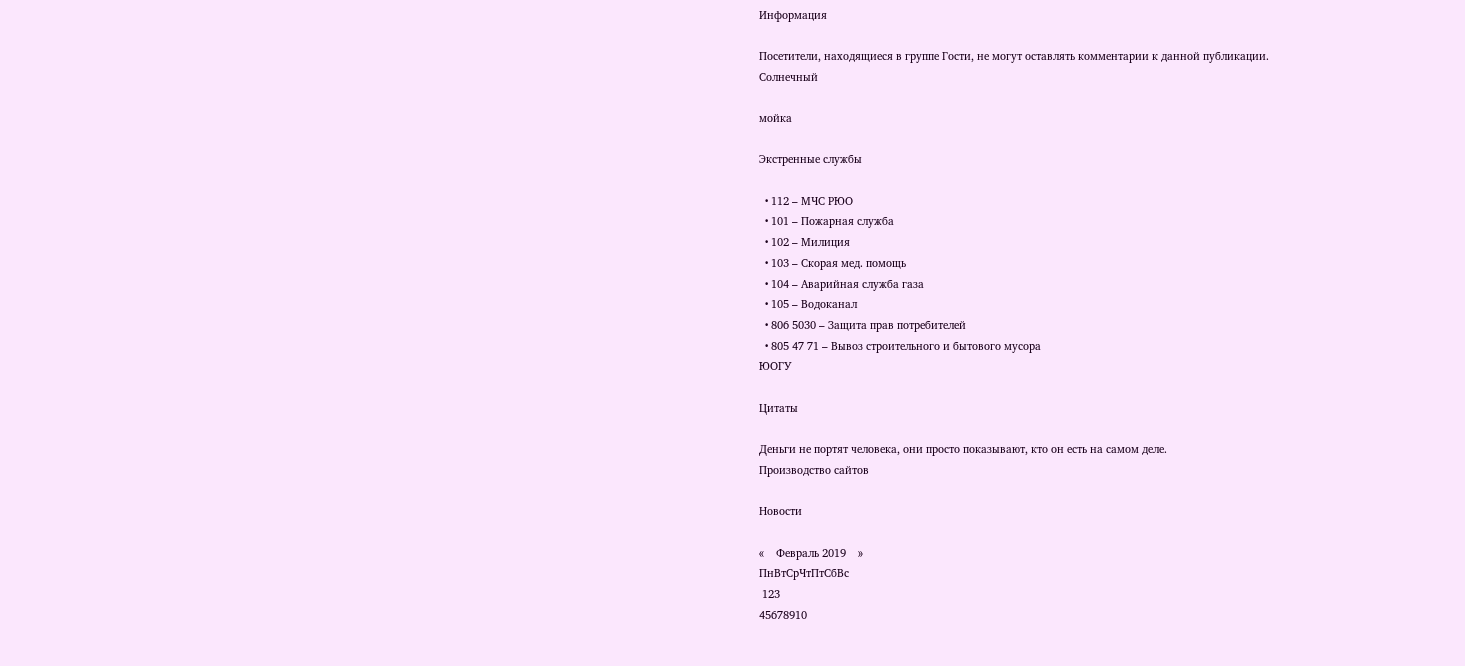Информация

Посетители, находящиеся в группе Гости, не могут оставлять комментарии к данной публикации.
Солнечный

мойка

Экстренные службы

  • 112 – МЧС РЮО
  • 101 – Пожарная служба
  • 102 – Милиция
  • 103 – Скорая мед. помощь
  • 104 – Аварийная служба газа
  • 105 – Водоканал
  • 806 5030 – Защита прав потребителей
  • 805 47 71 – Вывоз строительного и бытового мусора
ЮОГУ

Цитаты

Деньги не портят человека, они просто показывают, кто он есть на самом деле.
Производство сайтов

Новости

«    Февраль 2019    »
ПнВтСрЧтПтСбВс
 123
45678910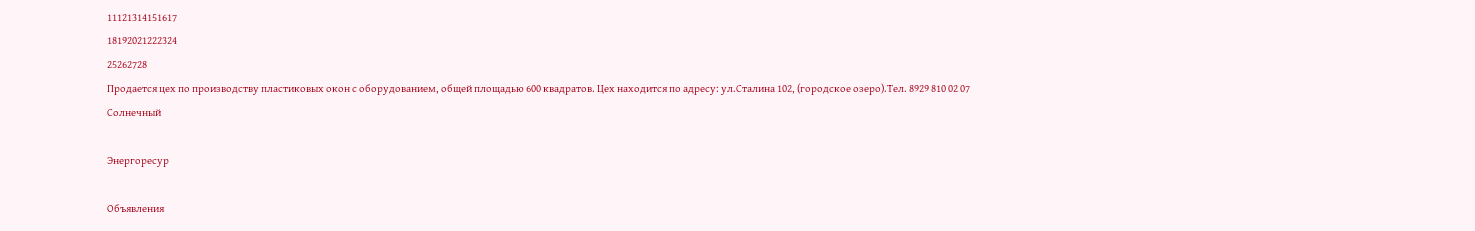11121314151617
18192021222324
25262728
Продается цех по производству пластиковых окон с оборудованием, общей площадью 600 квадратов. Цех находится по адресу: ул.Сталина 102, (городское озеро).Тел. 8929 810 02 07
Солнечный

Энергоресур

Объявления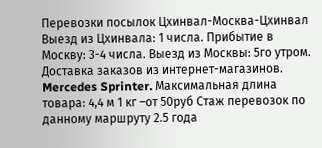Перевозки посылок Цхинвал-Москва-Цхинвал Выезд из Цхинвала: 1 числа. Прибытие в Москву: 3-4 числа. Выезд из Москвы: 5го утром. Доставка заказов из интернет-магазинов. Mercedes Sprinter. Максимальная длина товара: 4,4 м 1 кг –от 50руб Стаж перевозок по данному маршруту 2.5 года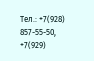Тел.: +7(928) 857-55-50, +7(929)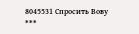8045531 Спросить Вову
***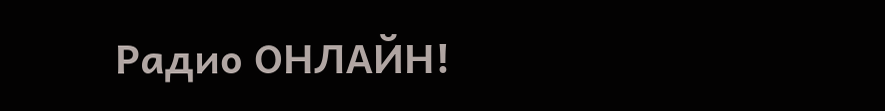Радио ОНЛАЙН!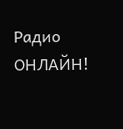Радио ОНЛАЙН!